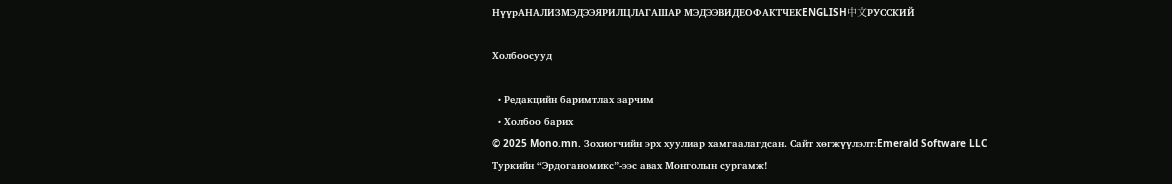НүүрАНАЛИЗМЭДЭЭЯРИЛЦЛАГАШАР МЭДЭЭВИДЕОФАКТЧЕКENGLISH中文РУССКИЙ

Холбоосууд

  • Редакцийн баримтлах зарчим
  • Холбоо барих
© 2025 Mono.mn. Зохиогчийн эрх хуулиар хамгаалагдсан. Сайт хөгжүүлэлт:Emerald Software LLC
Туркийн “Эрдоганомикс”-ээс авах Монголын сургамж!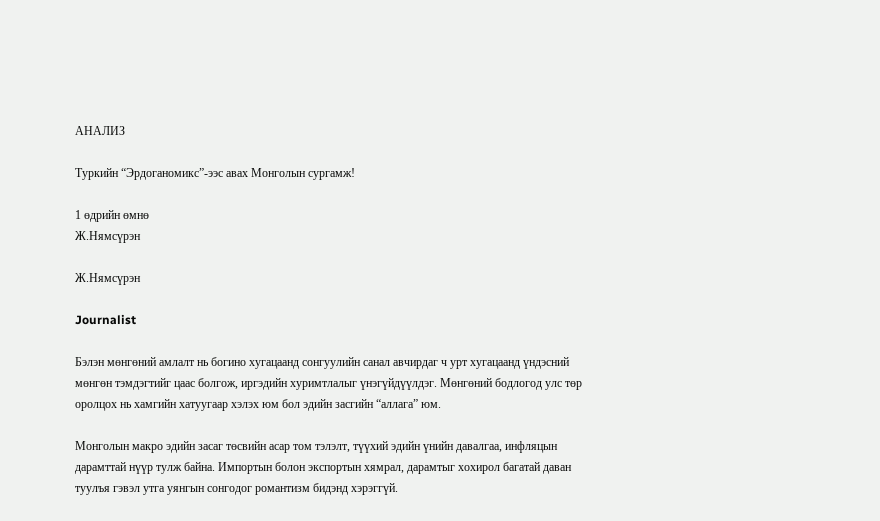АНАЛИЗ

Туркийн “Эрдоганомикс”-ээс авах Монголын сургамж!

1 өдрийн өмнө
Ж.Нямсүрэн

Ж.Нямсүрэн

Journalist

Бэлэн мөнгөний амлалт нь богино хугацаанд сонгуулийн санал авчирдаг ч урт хугацаанд үндэсний мөнгөн тэмдэгтийг цаас болгож, иргэдийн хуримтлалыг үнэгүйдүүлдэг. Мөнгөний бодлогод улс төр оролцох нь хамгийн хатуугаар хэлэх юм бол эдийн засгийн “аллага” юм.

Монголын макро эдийн засаг төсвийн асар том тэлэлт, түүхий эдийн үнийн давалгаа, инфляцын дарамттай нүүр тулж байна. Импортын болон экспортын хямрал, дарамтыг хохирол багатай даван туулъя гэвэл утга уянгын сонгодог романтизм бидэнд хэрэггүй.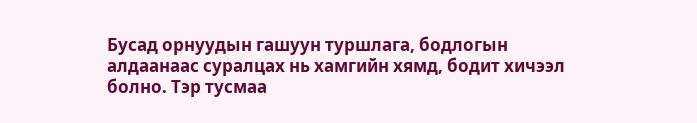Бусад орнуудын гашуун туршлага, бодлогын алдаанаас суралцах нь хамгийн хямд, бодит хичээл болно. Тэр тусмаа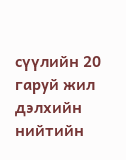сүүлийн 20 гаруй жил дэлхийн нийтийн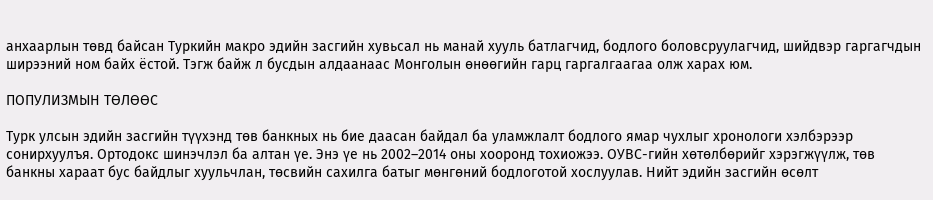анхаарлын төвд байсан Туркийн макро эдийн засгийн хувьсал нь манай хууль батлагчид, бодлого боловсруулагчид, шийдвэр гаргагчдын ширээний ном байх ёстой. Тэгж байж л бусдын алдаанаас Монголын өнөөгийн гарц гаргалгаагаа олж харах юм.

ПОПУЛИЗМЫН ТӨЛӨӨС

Турк улсын эдийн засгийн түүхэнд төв банкных нь бие даасан байдал ба уламжлалт бодлого ямар чухлыг хронологи хэлбэрээр сонирхуулъя. Ортодокс шинэчлэл ба алтан үе. Энэ үе нь 2002–2014 оны хооронд тохиожээ. ОУВС-гийн хөтөлбөрийг хэрэгжүүлж, төв банкны хараат бус байдлыг хуульчлан, төсвийн сахилга батыг мөнгөний бодлоготой хослуулав. Нийт эдийн засгийн өсөлт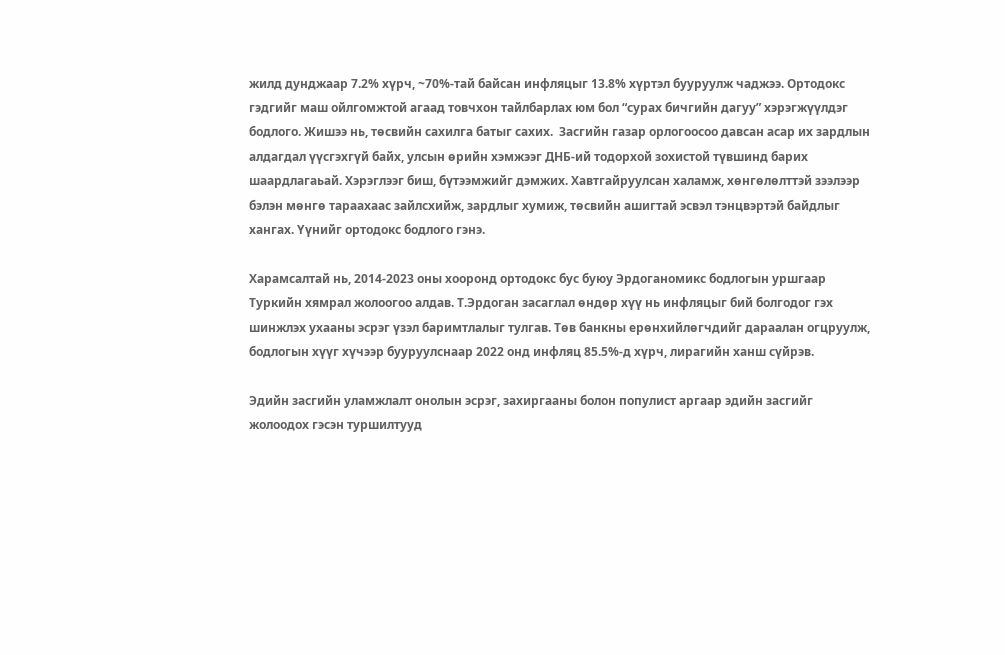жилд дунджаар 7.2% хүрч, ~70%-тай байсан инфляцыг 13.8% хүртэл бууруулж чаджээ. Ортодокс гэдгийг маш ойлгомжтой агаад товчхон тайлбарлах юм бол “сурах бичгийн дагуу” хэрэгжүүлдэг бодлого. Жишээ нь, төсвийн сахилга батыг сахих.  Засгийн газар орлогоосоо давсан асар их зардлын алдагдал үүсгэхгүй байх, улсын өрийн хэмжээг ДНБ-ий тодорхой зохистой түвшинд барих шаардлагаьай. Хэрэглээг биш, бүтээмжийг дэмжих. Хавтгайруулсан халамж, хөнгөлөлттэй зээлээр бэлэн мөнгө тараахаас зайлсхийж, зардлыг хумиж, төсвийн ашигтай эсвэл тэнцвэртэй байдлыг хангах. Үүнийг ортодокс бодлого гэнэ.

Харамсалтай нь, 2014-2023 оны хооронд ортодокс бус буюу Эрдоганомикс бодлогын уршгаар Туркийн хямрал жолоогоо алдав. Т.Эрдоган засаглал өндөр хүү нь инфляцыг бий болгодог гэх шинжлэх ухааны эсрэг үзэл баримтлалыг тулгав. Төв банкны ерөнхийлөгчдийг дараалан огцруулж, бодлогын хүүг хүчээр бууруулснаар 2022 онд инфляц 85.5%-д хүрч, лирагийн ханш сүйрэв.

Эдийн засгийн уламжлалт онолын эсрэг, захиргааны болон популист аргаар эдийн засгийг жолоодох гэсэн туршилтууд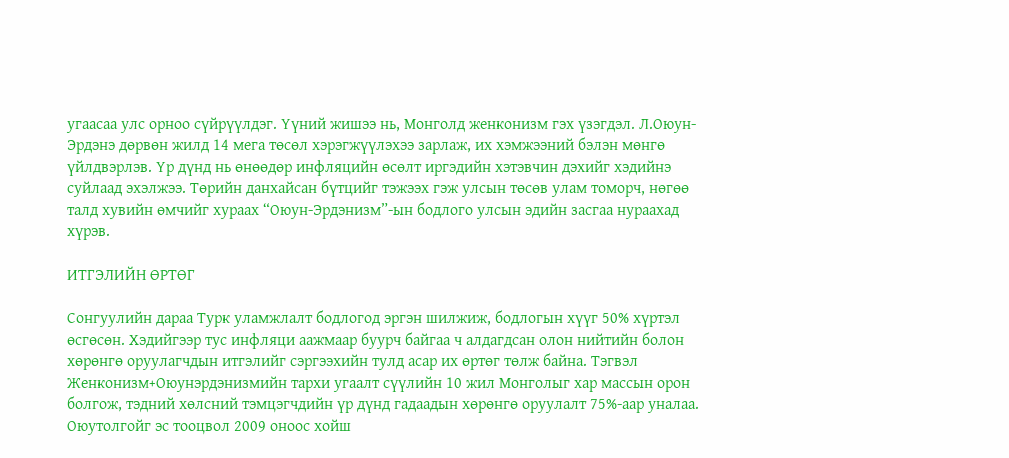угаасаа улс орноо сүйрүүлдэг. Үүний жишээ нь, Монголд женконизм гэх үзэгдэл. Л.Оюун-Эрдэнэ дөрвөн жилд 14 мега төсөл хэрэгжүүлэхээ зарлаж, их хэмжээний бэлэн мөнгө үйлдвэрлэв. Үр дүнд нь өнөөдөр инфляцийн өсөлт иргэдийн хэтэвчин дэхийг хэдийнэ суйлаад эхэлжээ. Төрийн данхайсан бүтцийг тэжээх гэж улсын төсөв улам томорч, нөгөө талд хувийн өмчийг хураах “Оюун-Эрдэнизм”-ын бодлого улсын эдийн засгаа нураахад хүрэв.

ИТГЭЛИЙН ӨРТӨГ

Сонгуулийн дараа Турк уламжлалт бодлогод эргэн шилжиж, бодлогын хүүг 50% хүртэл өсгөсөн. Хэдийгээр тус инфляци аажмаар буурч байгаа ч алдагдсан олон нийтийн болон хөрөнгө оруулагчдын итгэлийг сэргээхийн тулд асар их өртөг төлж байна. Тэгвэл Женконизм+Оюунэрдэнизмийн тархи угаалт сүүлийн 10 жил Монголыг хар массын орон болгож, тэдний хөлсний тэмцэгчдийн үр дүнд гадаадын хөрөнгө оруулалт 75%-аар уналаа. Оюутолгойг эс тооцвол 2009 оноос хойш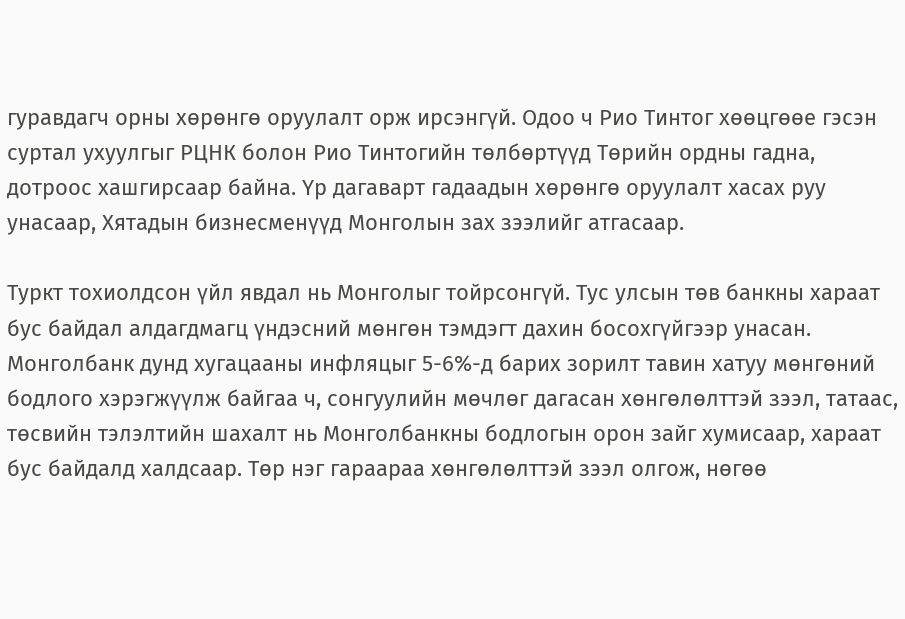гуравдагч орны хөрөнгө оруулалт орж ирсэнгүй. Одоо ч Рио Тинтог хөөцгөөе гэсэн суртал ухуулгыг РЦНК болон Рио Тинтогийн төлбөртүүд Төрийн ордны гадна, дотроос хашгирсаар байна. Үр дагаварт гадаадын хөрөнгө оруулалт хасах руу унасаар, Хятадын бизнесменүүд Монголын зах зээлийг атгасаар.

Туркт тохиолдсон үйл явдал нь Монголыг тойрсонгүй. Тус улсын төв банкны хараат бус байдал алдагдмагц үндэсний мөнгөн тэмдэгт дахин босохгүйгээр унасан. Монголбанк дунд хугацааны инфляцыг 5-6%-д барих зорилт тавин хатуу мөнгөний бодлого хэрэгжүүлж байгаа ч, сонгуулийн мөчлөг дагасан хөнгөлөлттэй зээл, татаас, төсвийн тэлэлтийн шахалт нь Монголбанкны бодлогын орон зайг хумисаар, хараат бус байдалд халдсаар. Төр нэг гараараа хөнгөлөлттэй зээл олгож, нөгөө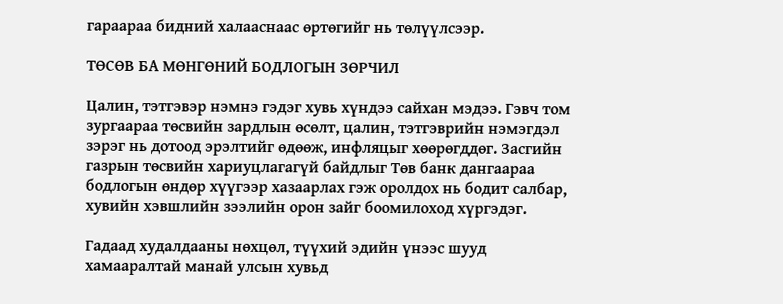гараараа бидний халааснаас өртөгийг нь төлүүлсээр.

ТӨСӨВ БА МӨНГӨНИЙ БОДЛОГЫН ЗӨРЧИЛ

Цалин, тэтгэвэр нэмнэ гэдэг хувь хүндээ сайхан мэдээ. Гэвч том зургаараа төсвийн зардлын өсөлт, цалин, тэтгэврийн нэмэгдэл зэрэг нь дотоод эрэлтийг өдөөж, инфляцыг хөөрөгддөг. Засгийн газрын төсвийн хариуцлагагүй байдлыг Төв банк дангаараа бодлогын өндөр хүүгээр хазаарлах гэж оролдох нь бодит салбар, хувийн хэвшлийн зээлийн орон зайг боомилоход хүргэдэг.

Гадаад худалдааны нөхцөл, түүхий эдийн үнээс шууд хамааралтай манай улсын хувьд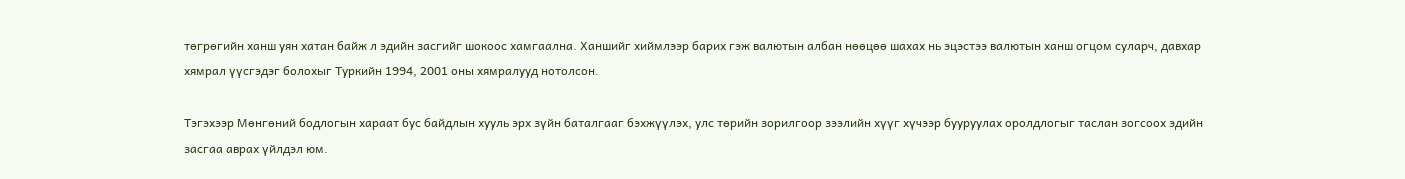төгрөгийн ханш уян хатан байж л эдийн засгийг шокоос хамгаална. Ханшийг хиймлээр барих гэж валютын албан нөөцөө шахах нь эцэстээ валютын ханш огцом суларч, давхар хямрал үүсгэдэг болохыг Туркийн 1994, 2001 оны хямралууд нотолсон.

Тэгэхээр Мөнгөний бодлогын хараат бус байдлын хууль эрх зүйн баталгааг бэхжүүлэх, улс төрийн зорилгоор зээлийн хүүг хүчээр бууруулах оролдлогыг таслан зогсоох эдийн засгаа аврах үйлдэл юм.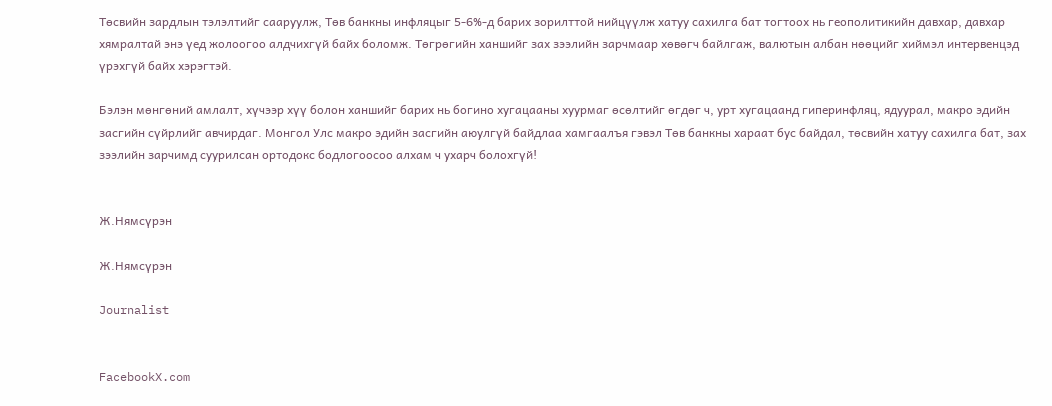Төсвийн зардлын тэлэлтийг сааруулж, Төв банкны инфляцыг 5-6%-д барих зорилттой нийцүүлж хатуу сахилга бат тогтоох нь геополитикийн давхар, давхар хямралтай энэ үед жолоогоо алдчихгүй байх боломж. Төгрөгийн ханшийг зах зээлийн зарчмаар хөвөгч байлгаж, валютын албан нөөцийг хиймэл интервенцэд үрэхгүй байх хэрэгтэй.

Бэлэн мөнгөний амлалт, хүчээр хүү болон ханшийг барих нь богино хугацааны хуурмаг өсөлтийг өгдөг ч, урт хугацаанд гиперинфляц, ядуурал, макро эдийн засгийн сүйрлийг авчирдаг. Монгол Улс макро эдийн засгийн аюулгүй байдлаа хамгаалъя гэвэл Төв банкны хараат бус байдал, төсвийн хатуу сахилга бат, зах зээлийн зарчимд суурилсан ортодокс бодлогоосоо алхам ч ухарч болохгүй!


Ж.Нямсүрэн

Ж.Нямсүрэн

Journalist


FacebookX.com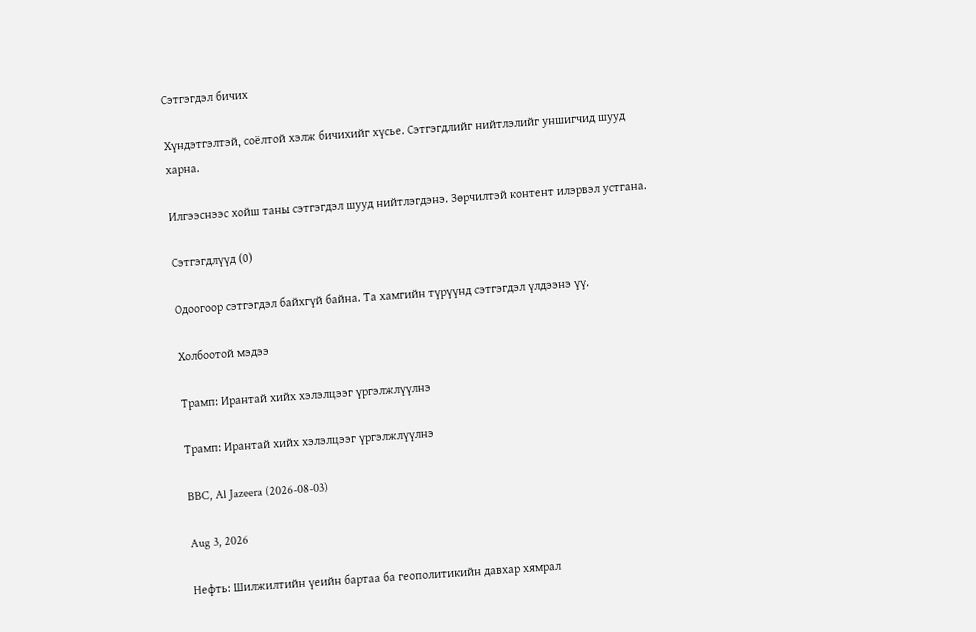Сэтгэгдэл бичих

Хүндэтгэлтэй, соёлтой хэлж бичихийг хүсье. Сэтгэгдлийг нийтлэлийг уншигчид шууд харна.

Илгээснээс хойш таны сэтгэгдэл шууд нийтлэгдэнэ. Зөрчилтэй контент илэрвэл устгана.

Сэтгэгдлүүд (0)

Одоогоор сэтгэгдэл байхгүй байна. Та хамгийн түрүүнд сэтгэгдэл үлдээнэ үү.

Холбоотой мэдээ

Трамп: Ирантай хийх хэлэлцээг үргэлжлүүлнэ

Трамп: Ирантай хийх хэлэлцээг үргэлжлүүлнэ

BBC, Al Jazeera (2026-08-03)

Aug 3, 2026

Нефть: Шилжилтийн үеийн бартаа ба геополитикийн давхар хямрал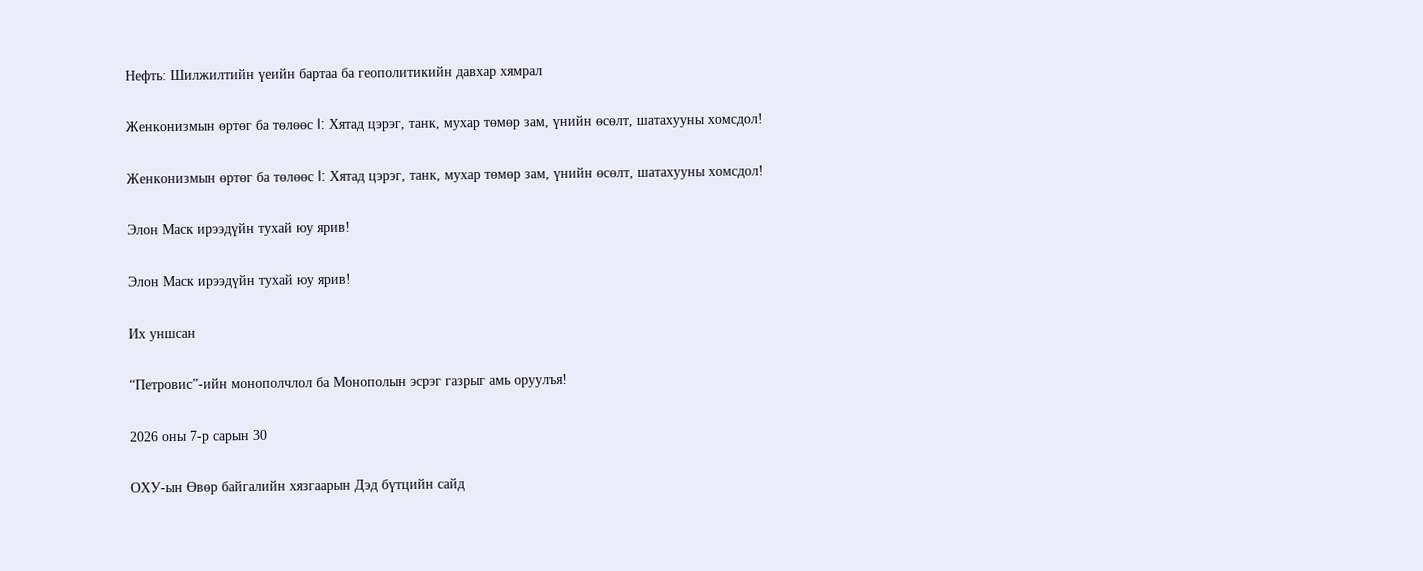Нефть: Шилжилтийн үеийн бартаа ба геополитикийн давхар хямрал

Женконизмын өртөг ба төлөөс I: Хятад цэрэг, танк, мухар төмөр зам, үнийн өсөлт, шатахууны хомсдол!

Женконизмын өртөг ба төлөөс I: Хятад цэрэг, танк, мухар төмөр зам, үнийн өсөлт, шатахууны хомсдол!

Элон Маск ирээдүйн тухай юу ярив!

Элон Маск ирээдүйн тухай юу ярив!

Их уншсан

“Петровис”-ийн монополчлол ба Монополын эсрэг газрыг амь оруулъя!

2026 оны 7-р сарын 30

ОХУ-ын Өвөр байгалийн хязгаарын Дэд бүтцийн сайд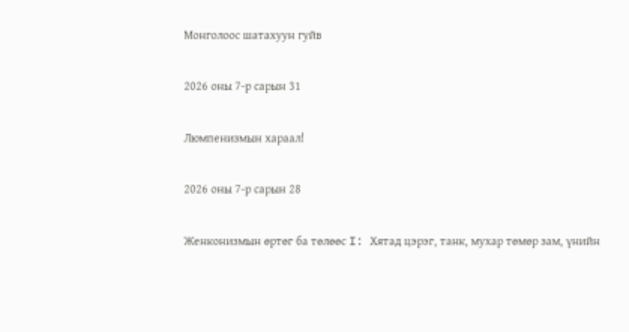Монголоос шатахуун гуйв

2026 оны 7-р сарын 31

Люмпенизмын хараал!

2026 оны 7-р сарын 28

Женконизмын өртөг ба төлөөс I: Хятад цэрэг, танк, мухар төмөр зам, үнийн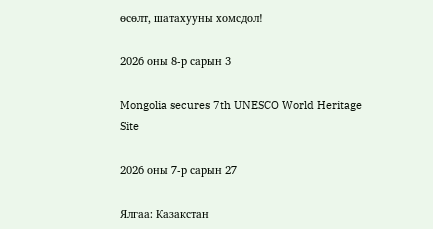өсөлт, шатахууны хомсдол!

2026 оны 8-р сарын 3

Mongolia secures 7th UNESCO World Heritage Site

2026 оны 7-р сарын 27

Ялгаа: Казакстан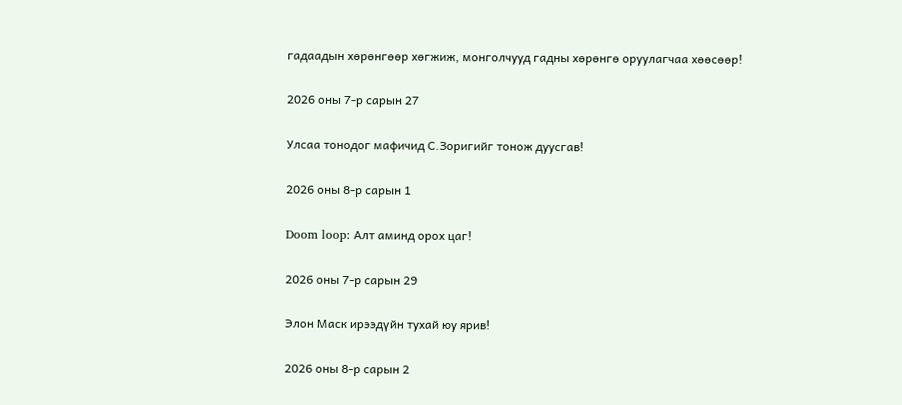гадаадын хөрөнгөөр хөгжиж, монголчууд гадны хөрөнгө оруулагчаа хөөсөөр!

2026 оны 7-р сарын 27

Улсаа тонодог мафичид С.Зоригийг тонож дуусгав!

2026 оны 8-р сарын 1

Doom loop: Алт аминд орох цаг!

2026 оны 7-р сарын 29

Элон Маск ирээдүйн тухай юу ярив!

2026 оны 8-р сарын 2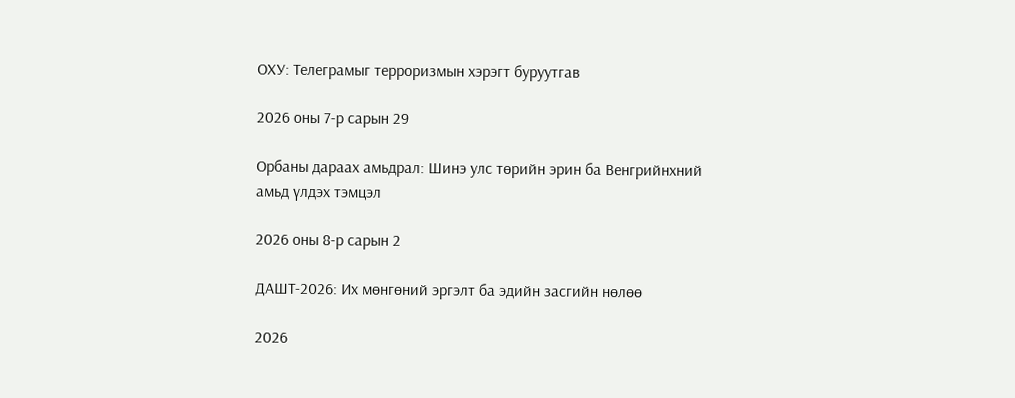ОХУ: Телеграмыг терроризмын хэрэгт буруутгав

2026 оны 7-р сарын 29

Орбаны дараах амьдрал: Шинэ улс төрийн эрин ба Венгрийнхний амьд үлдэх тэмцэл

2026 оны 8-р сарын 2

ДАШТ-2026: Их мөнгөний эргэлт ба эдийн засгийн нөлөө

2026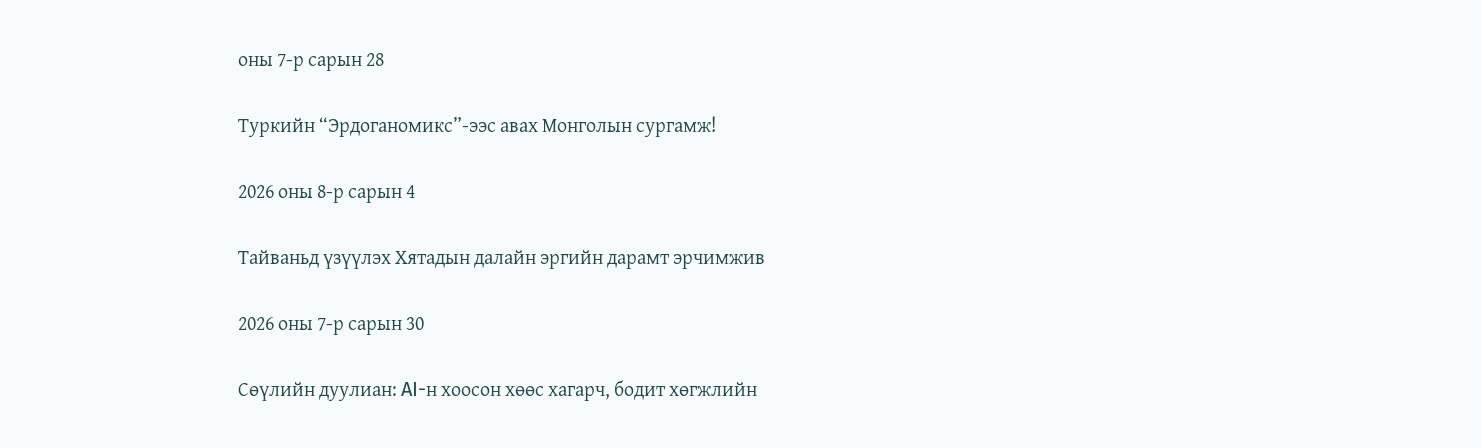оны 7-р сарын 28

Туркийн “Эрдоганомикс”-ээс авах Монголын сургамж!

2026 оны 8-р сарын 4

Тайваньд үзүүлэх Хятадын далайн эргийн дарамт эрчимжив

2026 оны 7-р сарын 30

Сөүлийн дуулиан: AI-н хоосон хөөс хагарч, бодит хөгжлийн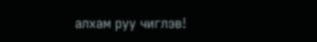алхам руу чиглэв!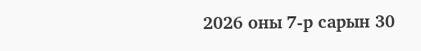2026 оны 7-р сарын 30